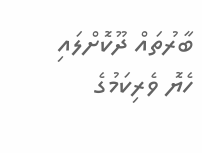ބާރުތައް ދޫކޮށްލައި ހެޔޮ ވެރިކަމުގެ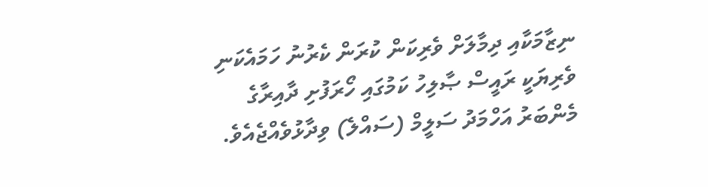ނިޒާމަކާއި ދިމާލަށް ވެރިކަން ކުރަން ކެރުނު ހަމައެކަނި ވެރިޔަކީ ރައީސް ޞާލިހު ކަމުގައި ހޯރަފުށި ދާއިރާގެ މެންބަރު އަހްމަދު ސަލީމް (ސައްލެ) ވިދާޅުވެއްޖެއެވެ.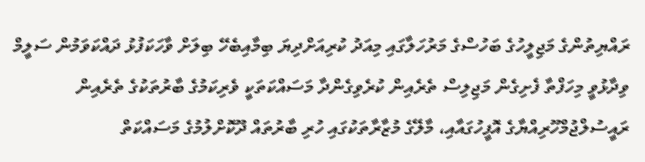ރައްޔިތުންގެ މަޖިލީހުގެ ބަހުސްގެ މަރުހަލާގައި މިއަދު ކުރިއަށްދިޔަ ބިމާއިބެހޭ ބިލަށް ވާހަކަފުޅު ދައްކަވަމުން ސަލީމް ވިދާޅުވީ މިހަފްތާ ފެށިގެން މަޖިލިސް ތެރެއިން ކުރެވިގެންދާ މަސައްކަތަކީ ވެރިކަމުގެ ބާރުތަކުގެ ތެރެއިން ރައީސުލްޖުމްހޫރިއްޔާގެ އޮފީހުގައާއި، މާލޭގެ މުޒާރާތަކުގައި ހުރި ބާރުތައް ދޫކޮށްލުމުގެ މަސައްކަތް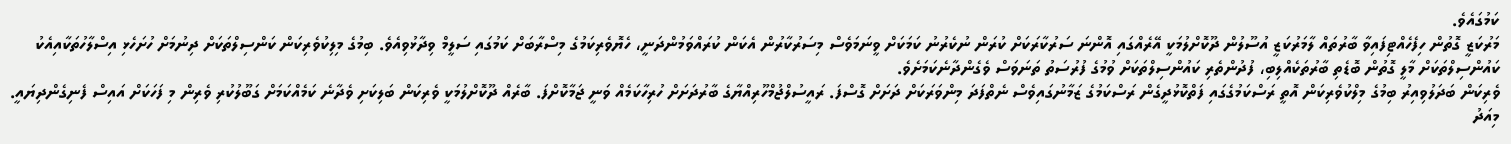ކަމުގައެވެ.
މަރުކަޒީ ގޮތުން ހިފެހެއްޓިފައިވާ ބާރުތައް ލާމަރުކަޒީ އުސޫލުން ދޫކޮށްލުމަކީ އޭރެއްގައި އޮންނަ ސަރުކާރަކަށް ކުރަން ނުކެރުނު ކަމަކަށް ވީނަމަވެސް މިސަރުކާރުން އެކަން ކުރައްވަމުންދަނީ، ހެޔޮވެރިކަމުގެ މިސްރާބަށް ކަމުގައި ސަލީމް ވިދާޅުވިއެވެ. ބިމުގެ މިލިކުވެރިކަން ކަންސިލްތަކަށް ދިނުމަށް ހުށަހެޅި އިސްލާހުތަކާއިއެކު ކައުންސިލްތަކަށް މާލީ ގޮތުން ބޮޑެތި ބާރުތަކެއްލިބި، ފުދުންތެރި ކައުންސިލްތަކަށް ވުމުގެ ފުރުސަތު ތަނަވަސް ވެގެންދާނެކަމަށެވެ.
ވެރިކަން ބަދަލުވިއިރު ބިމުގެ މިލްކުވެރިކަން އޮތީ ރަސްކަމުގެގައި ފަތްކޮޅުދީގެން ރަސްކަމުގެ ޒަމާނުގައިވެސް ނެތްފަދަ މިންވަރަކަށް ދަށަށް ގޮސްފަ. ރައީސުލްޖުމްހޫރިއްޔާގެ ބާރުދަށަށް ހުރިހާކަމެއް ވަނީ ޖަމާކޮށްފަ. ބާރެއް ދޫކޮށްލުމަކީ ވެރިކަން ބަލިކަށި ވެދާނެ ކަމެއްކަމަށް ގަބޫލުކުރި ވެރިން މި ފަހަކަށް އައިސް ފެނިގެންދިޔައީ. މިއަދު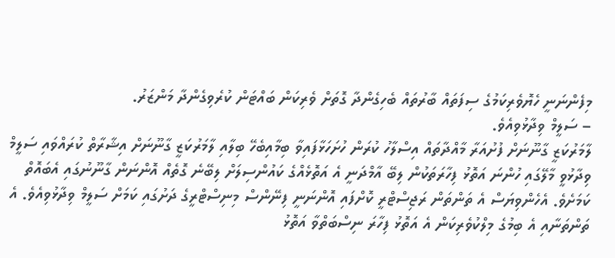މިފެންނަނީ ހެޔޮވެރިކަމުގެ ސިފަތައް ބާރުތައް ބެހިގެންދާ ގޮތަށް ވެރިކަން ބައްޓަން ކުރެވިގެންދާ މަންޒަރު.
– ސަލީމް ވިދާޅުވިއެވެ.
ލާމަރުކަޒީ ގާނޫނަށް ފުށުއަރާ މާއްދާތައް އިސްލާހު ކުރަން ހުށަހަޅާފައިވާ ބިމާއިބެހޭ ބިލާއި ލާމަރުކަޒީ ގާނޫނަށް އިޝާރާތް ކުރައްވައި ސަލީމް ވިދާޅުވީ މާލޭގައި ހުންނަ އަތޮޅު ފިހާރަތަކުން ލިބޭ އާމްދަނީ އެ އަތޮޅެއްގެ ކައުންސިލަށް ލިބޭނެ ގޮތެއް އޮންނަން ގާނޫނުގައި އެބައޮތް ކަމަށެވެ. އެހެންވިޔަސް އެ ތަންތަން ރަޖިސްޓްރީ ކޮށްފައި އޮންނަނީ ފިނޭންސް މިނިސްޓްރީގެ ދަށުގައި ކަމަށް ސަލީމް ވިދާޅުވިއެވެ. އެ ތަންތަނާއި އެ ބިމުގެ މިލްކުވެރިކަން އެ އަތޮޅު ފިހާރަ ނިސްބަތްވާ އަތޮޅު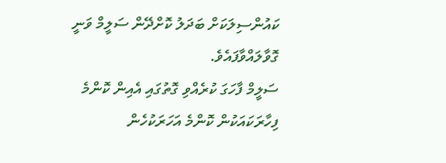ކައުންސިލަކަށް ބަދަލު ކޮށްދޭން ސަލީމް ވަނީ ގޮވާލައްވާފައެވެ.
ސަލީމް ފާހަގަ ކުރެއްވި ގޮތުގައި އެއިން ކޮންމެ ފިހާރަކައަކުން ކޮންމެ އަހަރަކުހެން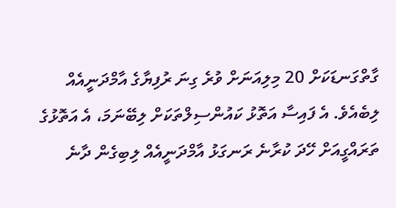ގާތްގަނޑަކަށް 20 މިލިއަނަށް ވުރެ ގިނަ ރުފިޔާގެ އާމްދަނީއެއް ލިބެއެވެ. އެ ފައިސާ އަތޮޅު ކައުންސިލްތަކަށް ލިބޭނަމަ، އެ އަތޮޅުގެ ތަރައްގީއަށް ހޭދަ ކުރާނެ ރަނގަޅު އާމްދަނީއެއް ލިބިގެން ދާނެ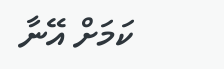ކަމަށް އޭނާ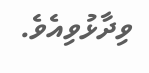ވިދާޅުވިއެވެ.